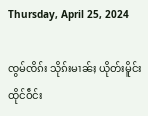Thursday, April 25, 2024

ၸွမ်ၸိၵ်း သိုၵ်းမၢၼ်ႈ ယိုတ်းမိူင်း ထိုင်ဝဵင်း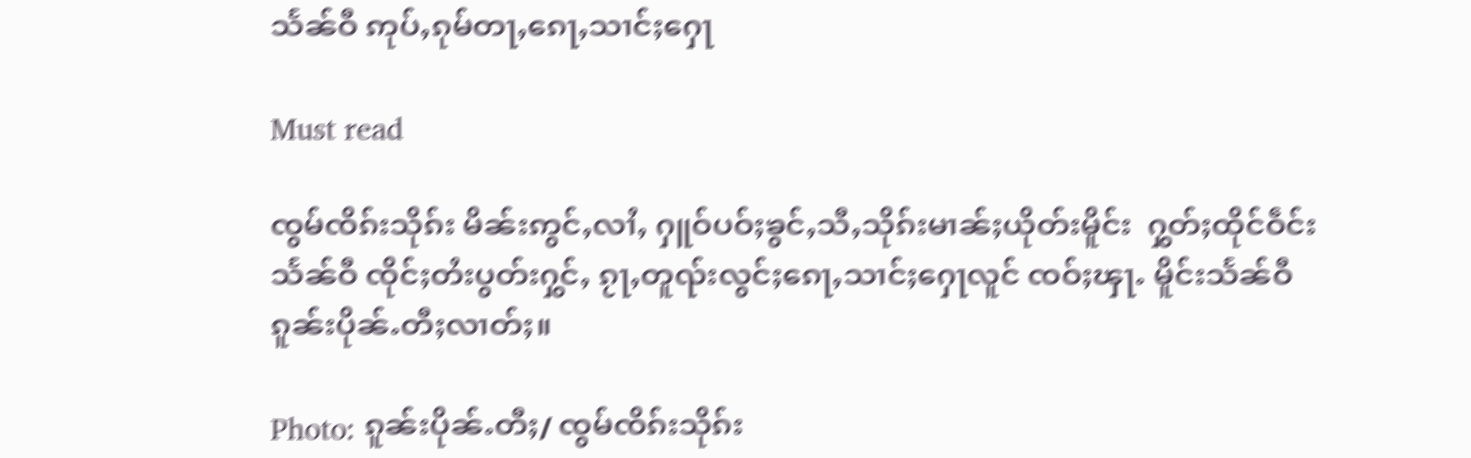သႅၼ်ဝီ ဢုပ်ႇၵုမ်တႃႇၵေႃႇသၢင်ႈႁေႃ

Must read

ၸွမ်ၸိၵ်းသိုၵ်း မိၼ်းဢွင်ႇလၢႆႇ ႁူဝ်ပဝ်ႈၶွင်ႇသီႇသိုၵ်းမၢၼ်ႈယိုတ်းမိူင်း  ႁွတ်ႈထိုင်ဝဵင်းသႅၼ်ဝီ ၸိုင်ႈတႆးပွတ်းႁွင်ႇ ၵႂႃႇတူၺ်းလွင်ႈၵေႃႇသၢင်ႈႁေႃလူင် ၸဝ်ႈၾႃႉ မိူင်းသႅၼ်ဝီ   ၵူၼ်းပိုၼ်ႉတီႈလၢတ်ႈ။

Photo: ၵူၼ်းပိုၼ်ႉတီႈ/ ၸွမ်ၸိၵ်းသိုၵ်း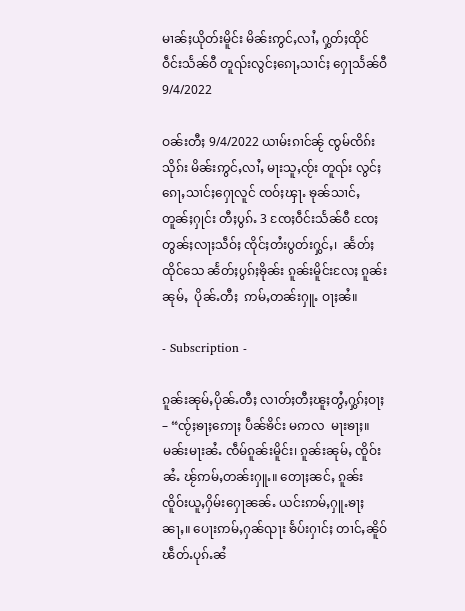မၢၼ်ႈယိုတ်းမိူင်း မိၼ်းဢွင်ႇလၢႆႇ ႁွတ်ႈထိုင်ဝဵင်းသႅၼ်ဝီ တူၺ်းလွင်ႈၵေႃႇသၢင်ႈ ႁေႃသႅၼ်ဝီ 9/4/2022

ဝၼ်းတီႈ 9/4/2022 ယၢမ်းၵၢင်ၼႂ် ၸွမ်ၸိၵ်းသိုၵ်း မိၼ်းဢွင်ႇလၢႆႇ မႃးသူႇၸႂ်း တူၺ်း လွင်ႈၵေႃႇသၢင်ႈႁေႃလူင် ၸဝ်ႈၾႃႉ ၶုၼ်သၢင်ႇတူၼ်ႈႁုင်း တီႈပွၵ်ႉ 3 ၸႄႈဝဵင်းသႅၼ်ဝီ ၸႄႈတွၼ်ႈလႃႈသဵဝ်ႈ ၸိုင်ႈတႆးပွတ်းႁွင်ႇ၊  ၼႅတ်ႈထိုင်သေ ၼႅတ်ႈပွၵ်ႈၶိုၼ်း ၵူၼ်းမိူင်းလႄႈ ၵူၼ်းၼုမ်ႇ  ပိုၼ်ႉတီႈ  ဢမ်ႇတၼ်းႁူႉ ဝႃႈၼႆ။

- Subscription -

ၵူၼ်းၼုမ်ႇပိုၼ်ႉတီႈ လၢတ်ႈတီႈၽူႈတွႆႇႁွၵ်ႈဝႃႈ – “ၸႂ်ႈၶႃႈဢေႃႈ ပဵၼ်ၶိင်း မဢလ  မႃးၶႃႈ။ မၼ်းမႃးၼႆႉ ၸဵမ်ၵူၼ်းမိူင်း၊ ၵူၼ်းၼုမ်ႇ ၸိူဝ်း ၼႆႉ ၽႂ်ဢမ်ႇတၼ်းႁူႉ။ တေႃႈၼင်ႇ ၵူၼ်းၸိူဝ်းယူႇႁိမ်းႁေႃၼၼ်ႉ ယင်းဢမ်ႇႁူႉၶႃႈၼႃႇ။ ပေႃးဢမ်ႇႁၼ်ၺႃး ၶႅပ်းႁၢင်ႈ တၢင်ႇၼိူဝ်ၽဵတ်ႉပုၵ်ႉၼႆ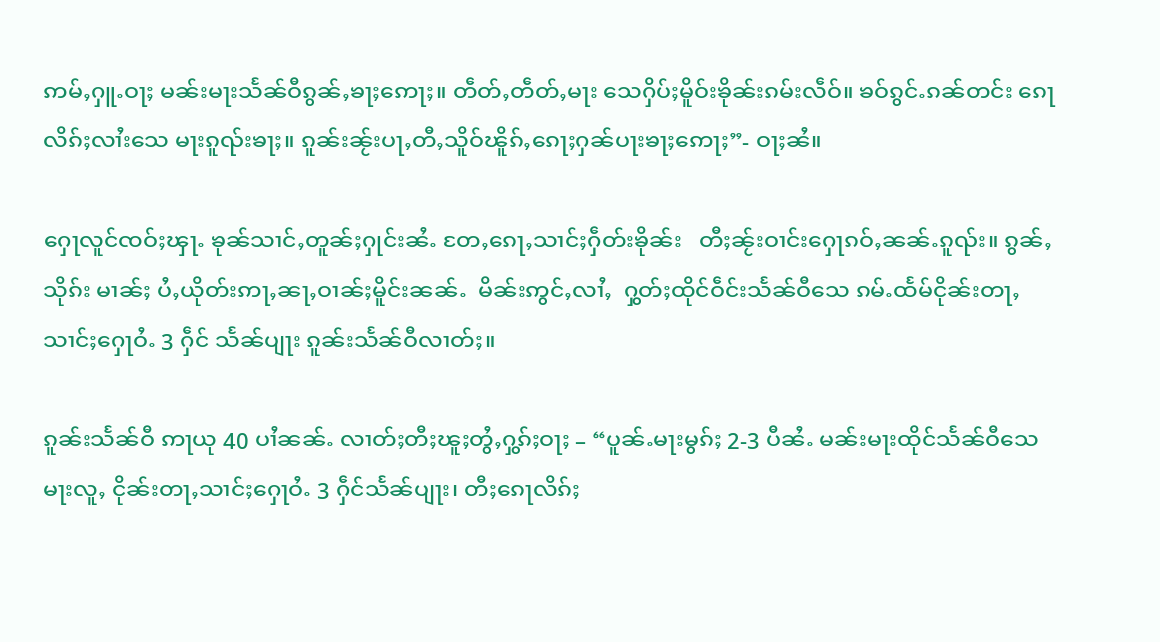ဢမ်ႇႁူႉဝႃႈ မၼ်းမႃးသႅၼ်ဝီၵွၼ်ႇၶႃႈဢေႃႈ။ တဵတ်ႇတဵတ်ႇမႃး သေႁိပ်ႈမိူဝ်းၶိုၼ်းၵမ်းလဵဝ်။ ၶဝ်ၵွင်ႉၵၼ်တင်း ၵေႃလိၵ်ႈလၢႆးသေ မႃးၵူၺ်းၶႃႈ။ ၵူၼ်းၼႂ်းပႃႇတီႇသိူဝ်ၽိူၵ်ႇၵေႃႈႁၼ်ပႃးၶႃႈဢေႃႈ”- ဝႃႈၼႆ။

ႁေႃလူင်ၸဝ်ႈၾႃႉ ၶုၼ်သၢင်ႇတူၼ်ႈႁုင်းၼႆႉ တႄႇၵေႃႇသၢင်ႈႁဵတ်းၶိုၼ်း   တီႈၼႂ်းဝၢင်းႁေႃၵဝ်ႇၼၼ်ႉၵူၺ်း။ ၵွၼ်ႇသိုၵ်း မၢၼ်ႈ ပႆႇယိုတ်းဢႃႇၼႃႇဝၢၼ်ႈမိူင်းၼၼ်ႉ  မိၼ်းဢွင်ႇလၢႆႇ  ႁွတ်ႈထိုင်ဝဵင်းသႅၼ်ဝီသေ ၵမ်ႉထႅမ်ငိုၼ်းတႃႇသၢင်ႈႁေႃဝႆႉ 3 ႁဵင် သႅၼ်ပျႃး ၵူၼ်းသႅၼ်ဝီလၢတ်ႈ။

ၵူၼ်းသႅၼ်ဝီ ဢႃယု 40 ပၢႆၼၼ်ႉ လၢတ်ႈတီႈၽူႈတွႆႇႁွၵ်ႈဝႃႈ – “ပူၼ်ႉမႃးမွၵ်ႈ 2-3 ပီၼႆႉ မၼ်းမႃးထိုင်သႅၼ်ဝီသေ မႃးလူႇ ငိုၼ်းတႃႇသၢင်ႈႁေႃဝႆႉ 3 ႁဵင်သႅၼ်ပျႃး၊ တီႈၵေႃလိၵ်ႈ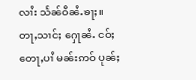လၢႆး သႅၼ်ဝီၼႆႉၶႃႈ။ တႃႇသၢင်ႈ ႁေႃၼႆႉ ငဝ်ႈ တေႃႇပၢႆ မၼ်းဢဝ် ပုၼ်ႈ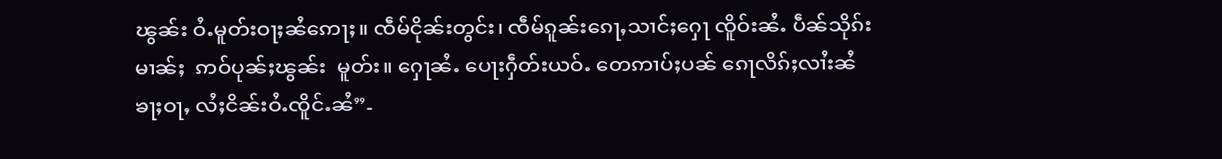ၽွၼ်း ဝႆႉမူတ်းဝႃႈၼႆဢေႃႈ။ ၸဵမ်ငိုၼ်းတွင်း၊ ၸဵမ်ၵူၼ်းၵေႃႇသၢင်ႈႁေႃ ၸိူဝ်းၼႆႉ ပဵၼ်သိုၵ်းမၢၼ်ႈ  ဢဝ်ပုၼ်ႈၽွၼ်း  မူတ်း။ ႁေႃၼႆႉ ပေႃးႁဵတ်းယဝ်ႉ တေဢၢပ်ႈပၼ် ၵေႃလိၵ်ႈလၢႆးၼႆၶႃႈဝႃႇ လႆႈငိၼ်းဝႆႉၸိူင်ႉၼႆ”-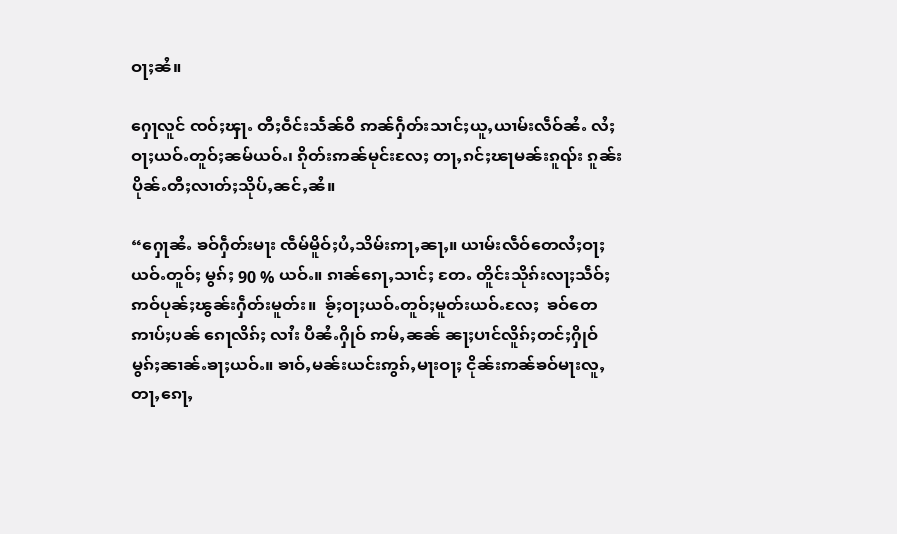ဝႃႈၼႆ။

ႁေႃလူင် ၸဝ်ႈၾႃႉ တီႈဝဵင်းသႅၼ်ဝီ ဢၼ်ႁဵတ်းသၢင်ႈယူႇယၢမ်းလဵဝ်ၼႆႉ လႆႈဝႃႈယဝ်ႉတူဝ်ႈၼမ်ယဝ်ႉ၊ ၵိုတ်းဢၼ်မုင်းလႄႈ တႃႇၵင်ႈၽႃမၼ်းၵူၺ်း ၵူၼ်း ပိုၼ်ႉတီႈလၢတ်ႈသိုပ်ႇၼင်ႇၼႆ။

“ႁေႃၼႆႉ ၶဝ်ႁဵတ်းမႃး ၸဵမ်မိူဝ်ႈပႆႇသိမ်းဢႃႇၼႃႇ။ ယၢမ်းလဵဝ်တေလႆႈဝႃႈ ယဝ်ႉတူဝ်ႈ မွၵ်ႈ 90 % ယဝ်ႉ။ ၵၢၼ်ၵေႃႇသၢင်ႈ တႄႉ တိူင်းသိုၵ်းလႃႈသဵဝ်ႈ ဢဝ်ပုၼ်ႈၽွၼ်းႁဵတ်းမူတ်း။  ၶႂ်ႈဝႃႈယဝ်ႉတူဝ်ႈမူတ်းယဝ်ႉလႄႈ  ၶဝ်တေဢၢပ်ႈပၼ် ၵေႃလိၵ်ႈ လၢႆး ပီၼႆႉႁိုဝ် ဢမ်ႇၼၼ် ၼႃႈပၢင်လိူၵ်ႈတင်ႈႁိုဝ်  မွၵ်ႈၼၢၼ်ႉၶႃႈယဝ်ႉ။ ၶၢဝ်ႇမၼ်းယင်းဢွၵ်ႇမႃးဝႃႈ ငိုၼ်းဢၼ်ၶဝ်မႃးလူႇတႃႇၵေႃႇ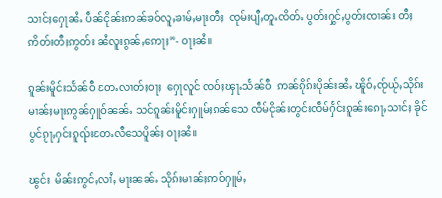သၢင်ႈႁေႃၼႆႉ ပဵၼ်ငိုၼ်းဢၼ်ၶဝ်လူႇၶၢမ်ႇမႃးတီႈ  ၸုမ်းပျီႇတူႉၸိတ်ႉ ပွတ်းႁွင်ႇပွတ်းၸၢၼ်း တီႈဢိတ်းတီႈဢွတ်း ၼႆလူးၵွၼ်ႇဢေႃႈ”- ဝႃႈၼႆ။

ၵူၼ်းမိူင်းသႅၼ်ဝီ တႄႉလၢတ်ႈဝႃႈ  ႁေႃလူင် ၸဝ်ႈၾႃႉသႅၼ်ဝီ  ဢၼ်ၵိုၵ်းပိုၼ်းၼႆႉ ၽိူဝ်ႇၸႂ်ယႂ်ႇသိုၵ်းမၢၼ်ႈမႃးဢွၼ်ႁူဝ်ၼၼ်ႉ သင်ၵူၼ်းမိူင်းႁူမ်ႈၵၼ်သေ ၸဵမ်ငိုၼ်းတွင်းၸဵမ်ႁႅင်းၵူၼ်းၵေႃႇသၢင်ႈ ၶိုင်ပွင်ၵႂႃႇႁင်းၵူၺ်းတႄႉလီသေပိူၼ်ႈ ဝႃႈၼႆ။

ၽွင်း  မိၼ်းဢွင်ႇလၢႆႇ မႃးၼၼ်ႉ သိုၵ်းမၢၼ်ႈဢဝ်ႁူမ်ႇ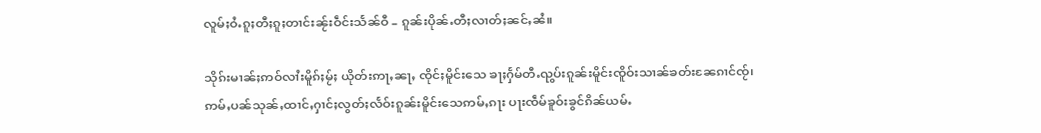လူမ်ႈဝႆႉၵူႈတီႈၵူႈတၢင်းၼႂ်းဝဵင်းသႅၼ်ဝီ – ၵူၼ်းပိုၼ်ႉတီႈလၢတ်ႈၼင်ႇၼႆ။

သိုၵ်းမၢၼ်ႈဢဝ်လၢႆးမိူၵ်ႈမႂ်ႈ ယိုတ်းဢႃႇၼႃႇ ၸိုင်ႈမိူင်းသေ ၶႃႈႁႅမ်တီႉၺွပ်းၵူၼ်းမိူင်းၸိူဝ်းသၢၼ်ၶတ်းၼႄၵၢင်ၸႂ်၊ ဢမ်ႇပၼ်သုၼ်ႇထၢင်ႇႁၢင်ႈလွတ်ႈလႅဝ်းၵူၼ်းမိူင်းသေဢမ်ႇၵႃး ပႃးၸဵမ်ၶူဝ်းၶွင်ၵိၼ်ယမ်ႉ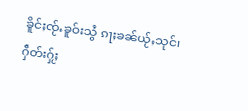ၶိူင်ႈၸႂ်ႉၶူဝ်းသွႆ ၵႃႈၶၼ်ယႂ်ႇသုင်၊ ႁဵတ်းႁႂ်ႈ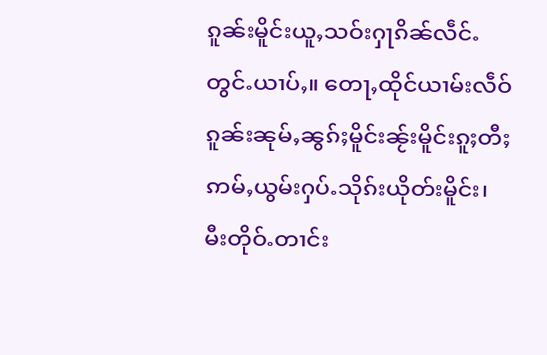ၵူၼ်းမိူင်းယူႇသဝ်းႁႃၵိၼ်လဵင်ႉတွင်ႉယၢပ်ႇ။ တေႃႇထိုင်ယၢမ်းလဵဝ် ၵူၼ်းၼုမ်ႇၼွၵ်ႈမိူင်းၼႂ်းမိူင်းၵူႈတီႈ ဢမ်ႇယွမ်းႁပ်ႉသိုၵ်းယိုတ်းမိူင်း၊ မီးတိုဝ်ႉတၢင်း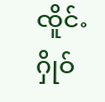ၸိူင်ႉႁိုဝ်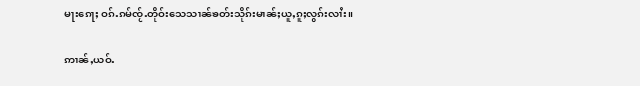မႃးၵေႃႈ ဝၵ်ႉၵမ်ၸႂ်ႉတိုဝ်းသေသၢၼ်ၶတ်းသိုၵ်းမၢၼ်ႈယူႇၵူႈလွၵ်းလၢႆး။

ဢၢၼ်ႇယဝ်ႉ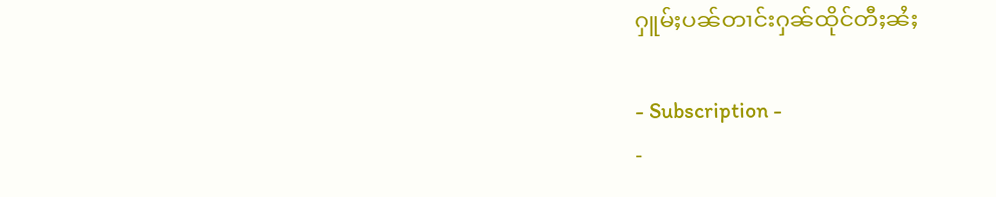ႁူမ်ႈပၼ်တၢင်းႁၼ်ထိုင်တီႈၼႆႈ

- Subscription -
-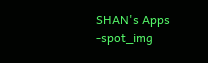SHAN's Apps -spot_img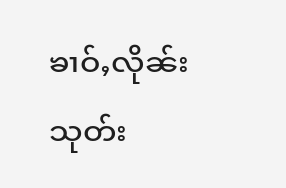ၶၢဝ်ႇလိုၼ်းသုတ်း